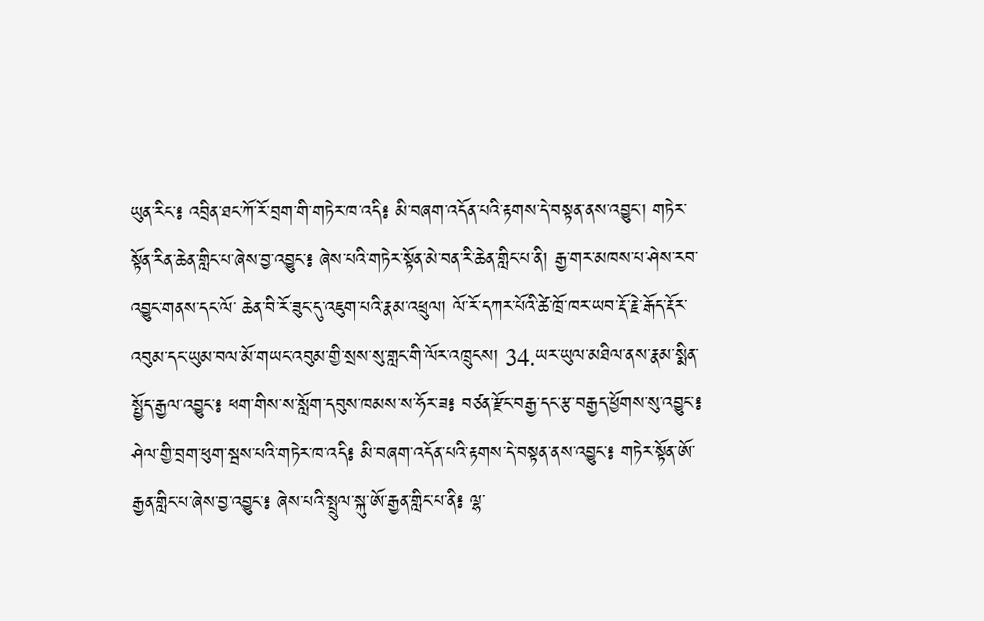ཡུན་རིང་༔ འབྲིན་ཐང་ཀོ་རོ་བྲག་གི་གཏེར་ཁ་འདི༔ མི་བཞག་འདོན་པའི་རྟགས་དེ་བསྟན་ནས་འབྱུང་། གཏེར་སྟོན་རིན་ཆེན་གླིང་པ་ཞེས་བྱ་འབྱུང་༔ ཞེས་པའི་གཏེར་སྟོན་མེ་བན་རི་ཆེན་གླིང་པ་ནི། རྒྱ་གར་མཁས་པ་ཤེས་རབ་འབྱུང་གནས་དང་ལོ་ ཆེན་བི་རོ་ཟུང་དུ་འཇུག་པའི་རྣམ་འཕྲུལ། ལོ་རོ་དཀར་པོའི་ཚེ་ཁྲོ་ཁར་ཡབ་རྡོ་རྗེ་རྒོད་རྡོར་འབུམ་དང་ཡུམ་བལ་མོ་གཡང་འབུམ་གྱི་སྲས་སུ་གླང་གི་ལོར་འཁྲུངས། 34.ཡར་ཡུལ་མཐིལ་ནས་རྣམ་སྨིན་སྤྱོད་རྒྱལ་འབྱུང་༔ ཕག་གིས་ས་སློག་དབུས་ཁམས་ས་ཧོར་ཟ༔ བཙན་རྫོང་བརྒྱ་དང་རྩ་བརྒྱད་ཕྱོགས་སུ་འབྱུང་༔ ཤེལ་གྱི་བྲག་ཕུག་སྦས་པའི་གཏེར་ཁ་འདི༔ མི་བཞག་འདོན་པའི་རྟགས་དེ་བསྟན་ནས་འབྱུང་༔ གཏེར་སྟོན་ཨོ་རྒྱན་གླིང་པ་ཞེས་བྱ་འབྱུང་༔ ཞེས་པའི་སྤྲུལ་སྐུ་ཨོ་རྒྱན་གླིང་པ་ནི༔ ལྷ་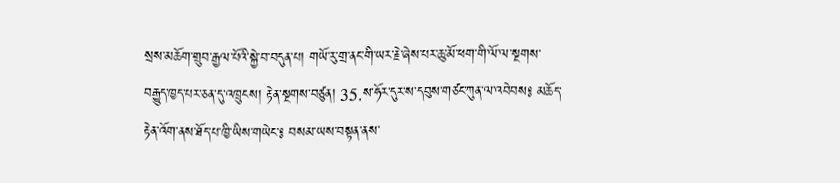སྲས་མཆོག་གྲུབ་རྒྱལ་པོའི་སྐྱེ་བ་བདུན་པ། གཡོ་རུ་གྲ་ནང་གི་ཡར་རྗེ་ཞེས་པར་ཆུ་མོ་ཕག་གི་ལོ་ལ་སྔགས་བརྒྱུད་ཁྱད་པར་ཅན་དུ་འཁྲུངས། རྟེན་སྔགས་བཙུན། 35.ས་ཧོར་དུར་ས་དབུས་གཙང་ཀུན་ལ་འབེབས༔ མཆོད་རྟེན་འོག་ནས་ཐོད་པ་ཁྱི་ཡིས་གཡེང་༔ བསམ་ཡས་བསྟན་ནས་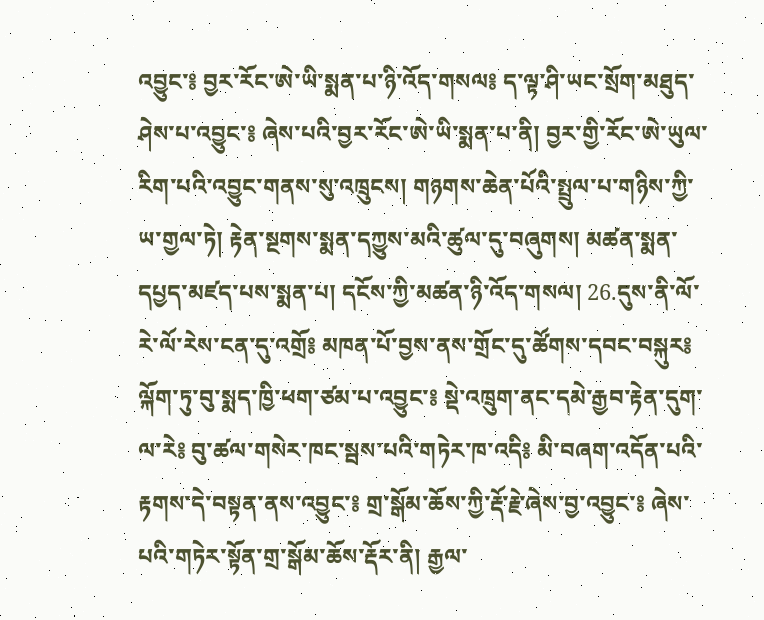འབྱུང་༔ བྱར་རོང་ཨེ་ཡི་སྨན་པ་ཉི་འོད་གསལ༔ ད་ལྟ་ཤི་ཡང་སྲོག་མཐུད་ཤེས་པ་འབྱུང་༔ ཞེས་པའི་བྱར་རོང་ཨེ་ཡི་སྨན་པ་ནི། བྱར་གྱི་རོང་ཨེ་ཡུལ་རིག་པའི་འབྱུང་གནས་སུ་འཁྲུངས། གཉགས་ཆེན་པོའི་སྤྲུལ་པ་གཉིས་ཀྱི་ཡ་གྱལ་ཏེ། རྟེན་སྔགས་སྨན་དཀྱུས་མའི་ཚུལ་དུ་བཞུགས། མཚན་སྨན་དཔྱད་མཛད་པས་སྨན་པ། དངོས་ཀྱི་མཚན་ཉི་འོད་གསལ། 26.དུས་ནི་ལོ་རེ་ལོ་རེས་ངན་དུ་འགྲོ༔ མཁན་པོ་བྱས་ནས་གྲོང་དུ་ཚོགས་དབང་བསྐུར༔ ལྐོག་ཏུ་བུ་སྨད་ཁྱི་ཕག་ཙམ་པ་འབྱུང་༔ སྡེ་འཁྲུག་ནང་དམེ་རྒྱབ་རྟེན་དུག་ལ་རེ༔ བུ་ཚལ་གསེར་ཁང་སྦས་པའི་གཏེར་ཁ་འདི༔ མི་བཞག་འདོན་པའི་རྟགས་དེ་བསྟན་ནས་འབྱུང་༔ གྲ་སྒོམ་ཆོས་ཀྱི་རྡོ་རྗེ་ཞེས་བྱ་འབྱུང་༔ ཞེས་པའི་གཏེར་སྟོན་གྲ་སྒོམ་ཆོས་རྡོར་ནི། རྒྱལ་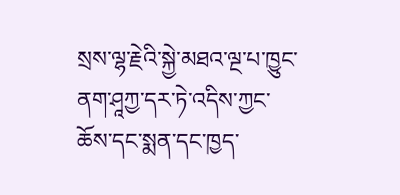སྲས་ལྷ་རྗེའི་སྐྱེ་མཐའ་ལྔ་པ་ཁྱུང་ནག་ཤཱཀྱ་དར་ཏེ་འདིས་ཀྱང་ཆོས་དང་སྨན་དང་ཁྱད་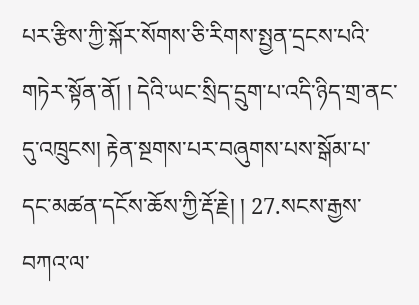པར་རྩིས་ཀྱི་སྐོར་སོགས་ཅི་རིགས་སྤྱན་དྲངས་པའི་གཏེར་སྟོན་ནོ། ། དེའི་ཡང་སྲིད་དྲུག་པ་འདི་ཉིད་གྲ་ནང་དུ་འཁྲུངས། རྟེན་སྔགས་པར་བཞུགས་པས་སྒོམ་པ་དང་མཚན་དངོས་ཆོས་ཀྱི་རྡོ་རྗེ། ། 27.སངས་རྒྱས་བཀའ་ལ་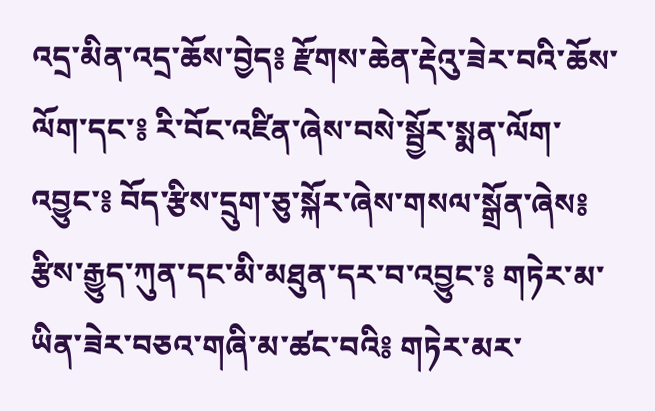འདྲ་མིན་འདྲ་ཆོས་བྱེད༔ རྫོགས་ཆེན་རྡེའུ་ཟེར་བའི་ཆོས་ལོག་དང་༔ རི་བོང་འཛིན་ཞེས་བསེ་སྦྱོར་སྨན་ལོག་འབྱུང་༔ བོད་རྩིས་དྲུག་ཅུ་སྐོར་ཞེས་གསལ་སྒྲོན་ཞེས༔ རྩིས་རྒྱུད་ཀུན་དང་མི་མཐུན་དར་བ་འབྱུང་༔ གཏེར་མ་ཡིན་ཟེར་བཅའ་གཞི་མ་ཚང་བའི༔ གཏེར་མར་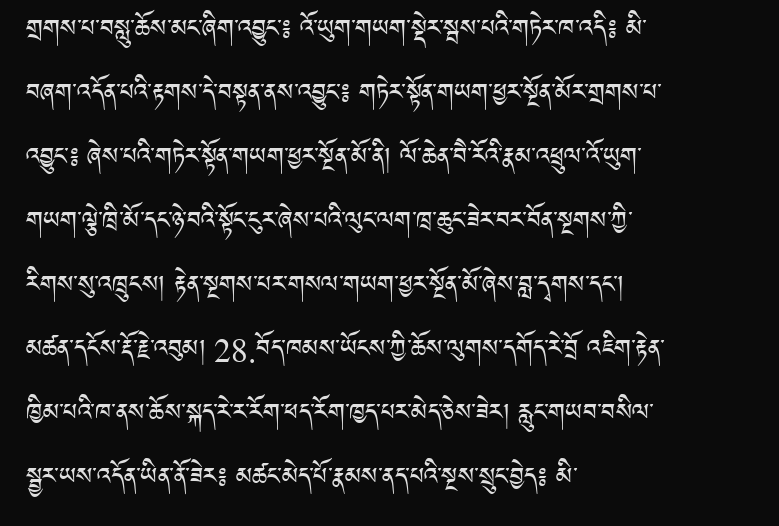གྲགས་པ་བསླུ་ཆོས་མང་ཞིག་འབྱུང་༔ འོ་ཡུག་གཡག་སྡེར་སྦས་པའི་གཏེར་ཁ་འདི༔ མི་བཞག་འདོན་པའི་རྟགས་དེ་བསྟན་ནས་འབྱུང་༔ གཏེར་སྟོན་གཡག་ཕྱར་སྔོན་མོར་གྲགས་པ་འབྱུང་༔ ཞེས་པའི་གཏེར་སྟོན་གཡག་ཕྱར་སྔོན་མོ་ནི། ལོ་ཆེན་བཻ་རོའི་རྣམ་འཕྲུལ་འོ་ཡུག་གཡག་ལྕེ་ཁྲི་མོ་དང་ཉེ་བའི་སྟོང་ངུར་ཞེས་པའི་ལུང་ལག་ཁྲ་ཆུང་ཟེར་བར་བོན་སྔགས་ཀྱི་རིགས་སུ་འཁྲུངས། རྟེན་སྔགས་པར་གསལ་གཡག་ཕྱར་སྔོན་མོ་ཞེས་བླ་དྭགས་དང་། མཚན་དངོས་རྡོ་རྗེ་འབུམ། 28.བོད་ཁམས་ཡོངས་ཀྱི་ཆོས་ལུགས་དགོད་རེ་བྲོ འཇིག་རྟེན་ཁྱིམ་པའི་ཁ་ནས་ཆོས་སྐད་རེ་ར་རོག་ཕད་རོག་ཁྱད་པར་མེད་ཅེས་ཟེར། རླུང་གཡབ་བསིལ་སྦྱར་ཡས་འདོན་ཡིན་ནོ་ཟེར༔ མཚང་མེད་པོ་རྣམས་ནད་པའི་སྔས་སྲུང་བྱེད༔ མི་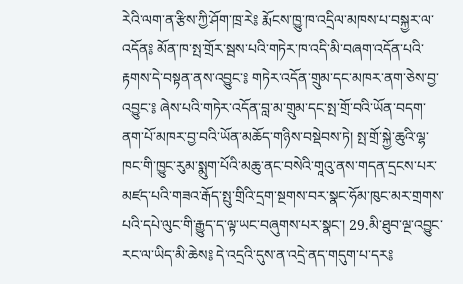རེའི་ལག་ན་རྩིས་ཀྱི་ཤོག་ཁྲ་རེ༔ རྨོངས་ཁྱུ་ཁ་འདྲིལ་མཁས་པ་བསྐྱར་ལ་འདོན༔ མོན་ཁ་སྤ་གྲོར་སྦས་པའི་གཏེར་ཁ་འདི་མི་བཞག་འདོན་པའི་རྟགས་དེ་བསྟན་ནས་འབྱུང་༔ གཏེར་འདོན་གྲུམ་དང་མཁར་ནག་ཅེས་བྱ་འབྱུང་༔ ཞེས་པའི་གཏེར་འདོན་བླ་མ་གྲུམ་དང་སྤ་གྲོ་བའི་ཡོན་བདག་ནག་པོ་མཁར་བྱ་བའི་ཡོན་མཆོད་གཉིས་བསྡེབས་ཏེ། སྤ་གྲོ་སྐྱེ་ཆུའི་ལྷ་ཁང་གི་ཁྱུང་རུམ་སྨུག་པོའི་མཆུ་ནང་བསེའི་གཱའུ་ནས་གདན་དྲངས་པར་མཛད་པའི་གཟའ་རྒོད་སྤུ་གྲིའི་དྲག་སྔགས་བར་སྣང་ཧོམ་ཁུང་མར་གྲགས་པའི་དཔེ་ལུང་གི་རྒྱུད་ད་ལྟ་ཡང་བཞུགས་པར་སྣང་། 29.མི་ཐུབ་ལྔ་འབྱུང་རང་ལ་ཡིད་མི་ཆེས༔ དེ་འདྲའི་དུས་ན་འདྲེ་ནད་གདུག་པ་དར༔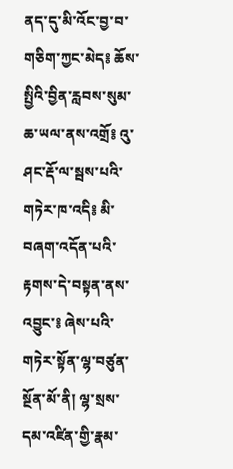ནད་དུ་མི་འོང་བྱ་བ་གཅིག་ཀྱང་མེད༔ ཆོས་སྤྱིའི་བྱིན་རླབས་སུམ་ཆ་ཡལ་ནས་འགྲོ༔ འུ་ཤང་རྡོ་ལ་སྦས་པའི་གཏེར་ཁ་འདི༔ མི་བཞག་འདོན་པའི་རྟགས་དེ་བསྟན་ནས་འབྱུང་༔ ཞེས་པའི་གཏེར་སྟོན་ལྷ་བཙུན་སྔོན་མོ་ནི། ལྷ་སྲས་དམ་འཛིན་གྱི་རྣམ་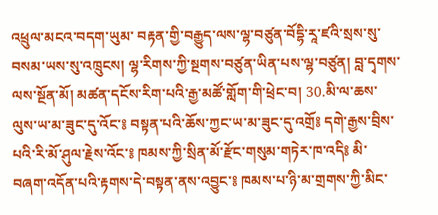འཕྲུལ་མངའ་བདག་ཡུམ་ བརྟན་གྱི་བརྒྱུད་ལས་ལྷ་བཙུན་བོདྷི་རཱ་ཛའི་སྲས་སུ་བསམ་ཡས་སུ་འཁྲུངས། ལྷ་རིགས་ཀྱི་སྔགས་བཙུན་ཡིན་པས་ལྷ་བཙུན། བླ་དྭགས་ལས་སྔོན་མོ། མཚན་དངོས་རིག་པའི་རྒྱ་མཚོ་གློག་གི་ཕྲེང་བ། 30.མི་ལ་ཆས་ལུས་ཡ་མ་ཟུང་དུ་འོང་༔ བསྟན་པའི་ཆོས་ཀྱང་ཡ་མ་ཟུང་དུ་འགྲོ༔ དགེ་རྒྱས་བྲིས་པའི་རི་མོ་ཤུལ་རྗེས་འོང་༔ ཁམས་ཀྱི་སྲིན་མོ་རྫོང་གསུམ་གཏེར་ཁ་འདི༔ མི་བཞག་འདོན་པའི་རྟགས་དེ་བསྟན་ནས་འབྱུང་༔ ཁམས་པ་ཉི་མ་གྲགས་ཀྱི་མིང་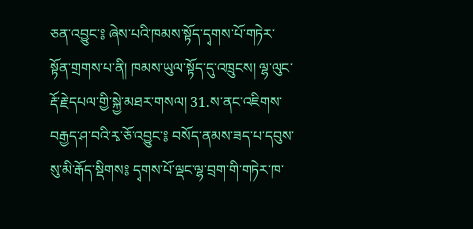ཅན་འབྱུང་༔ ཞེས་པའི་ཁམས་སྟོད་དྭགས་པོ་གཏེར་སྟོན་གྲགས་པ་ནི། ཁམས་ཡུལ་སྟོད་དུ་འཁྲུངས། ལྷ་ལུང་རྡོ་རྗེ་དཔལ་གྱི་སྐྱེ་མཐར་གསལ། 31.ས་ནང་འཇིགས་བརྒྱད་ཤ་བའི་རྭ་ཅོ་འབྱུང་༔ བསོད་ནམས་ཟད་པ་དབུས་སུ་མི་རྒོད་སྡིགས༔ དྭགས་པོ་ལྡང་ལྷ་བྲག་གི་གཏེར་ཁ་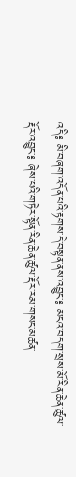འདི༔ མི་བཞག་འདོན་པའི་རྟགས་དེ་བསྟན་ནས་འབྱུང་༔ མངའ་བདག་སྲས་མོ་རིན་ཆེན་ཚུལ་རྡོར་འབྱུང་༔ ཞེས་པའི་གཏེར་སྟོན་རིན་ཆེན་ཚུལ་རྡོར་རམ་གསང་མཚན་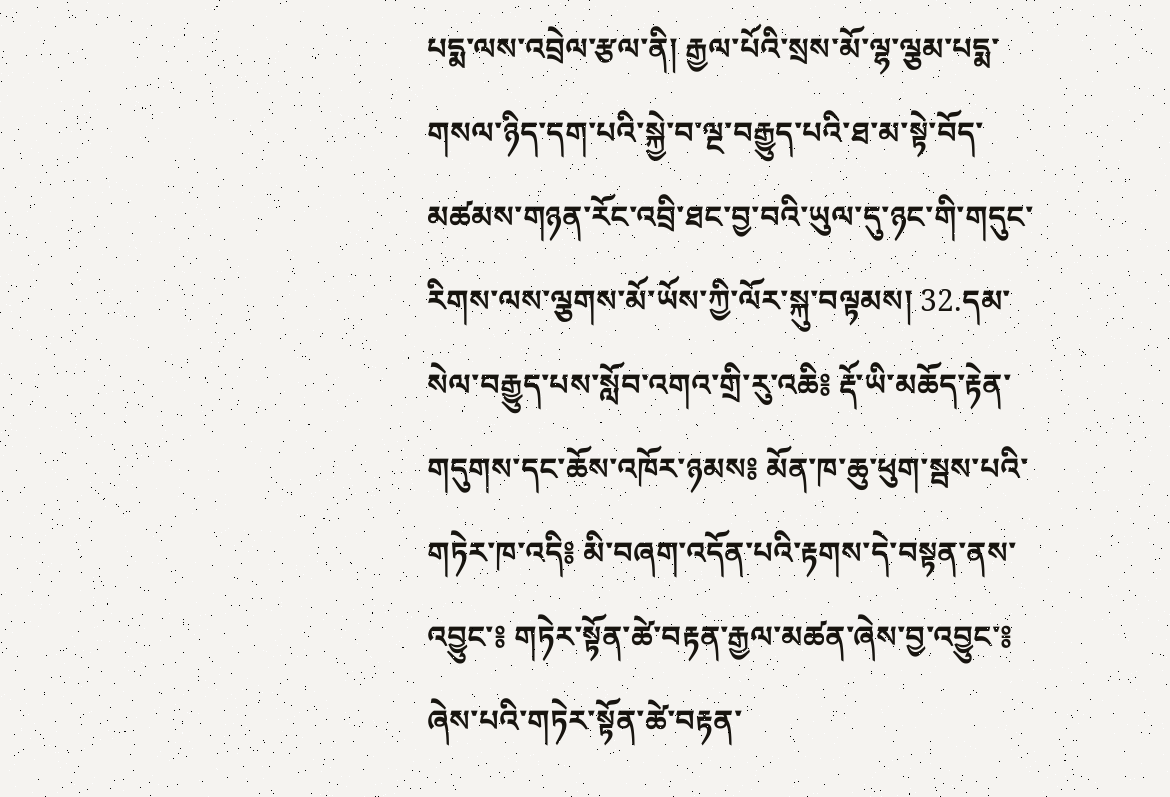པདྨ་ལས་འབྲེལ་རྩལ་ནི། རྒྱལ་པོའི་སྲས་མོ་ལྷ་ལྕམ་པདྨ་གསལ་ཉིད་དག་པའི་སྐྱེ་བ་ལྔ་བརྒྱུད་པའི་ཐ་མ་སྟེ་བོད་མཚམས་གཉན་རོང་འབྲི་ཐང་བྱ་བའི་ཡུལ་དུ་ཉང་གི་གདུང་རིགས་ལས་ལྕགས་མོ་ཡོས་ཀྱི་ལོར་སྐུ་བལྟམས། 32.དམ་སེལ་བརྒྱུད་པས་སློབ་འགའ་གྲི་རུ་འཆི༔ རྡོ་ཡི་མཆོད་རྟེན་གདུགས་དང་ཆོས་འཁོར་ཉམས༔ མོན་ཁ་ཆུ་ཕུག་སྦས་པའི་གཏེར་ཁ་འདི༔ མི་བཞག་འདོན་པའི་རྟགས་དེ་བསྟན་ནས་འབྱུང་༔ གཏེར་སྟོན་ཚེ་བརྟན་རྒྱལ་མཚན་ཞེས་བྱ་འབྱུང་༔ ཞེས་པའི་གཏེར་སྟོན་ཚེ་བརྟན་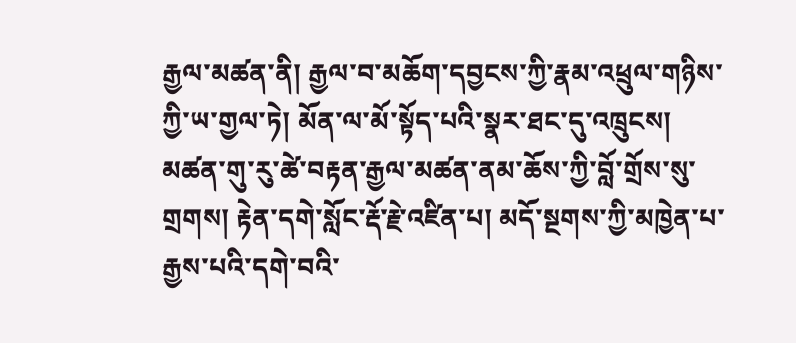རྒྱལ་མཚན་ནི། རྒྱལ་བ་མཆོག་དབྱངས་ཀྱི་རྣམ་འཕྲུལ་གཉིས་ཀྱི་ཡ་གྱལ་ཏེ། མོན་ལ་མོ་སྟོད་པའི་སྣར་ཐང་དུ་འཁྲུངས། མཚན་གུ་རུ་ཚེ་བརྟན་རྒྱལ་མཚན་ནམ་ཆོས་ཀྱི་བློ་གྲོས་སུ་གྲགས། རྟེན་དགེ་སློང་རྡོ་རྗེ་འཛིན་པ། མདོ་སྔགས་ཀྱི་མཁྱེན་པ་རྒྱས་པའི་དགེ་བའི་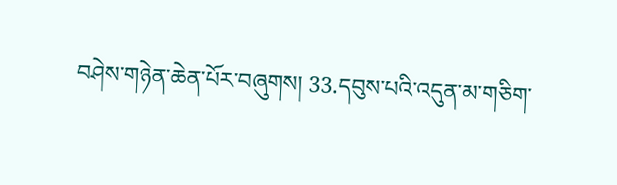བཤེས་གཉེན་ཆེན་པོར་བཞུགས། 33.དབུས་པའི་འདུན་མ་གཅིག་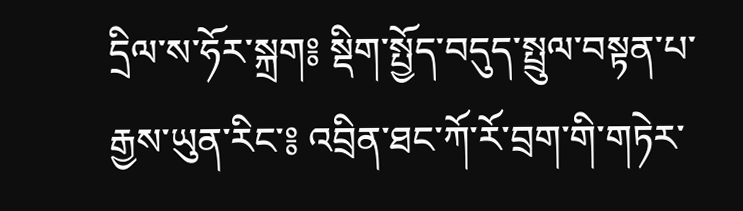དྲིལ་ས་ཧོར་སྐྲག༔ སྡིག་སྤྱོད་བདུད་སྤྲུལ་བསྟན་པ་རྒྱས་ཡུན་རིང་༔ འབྲིན་ཐང་ཀོ་རོ་བྲག་གི་གཏེར་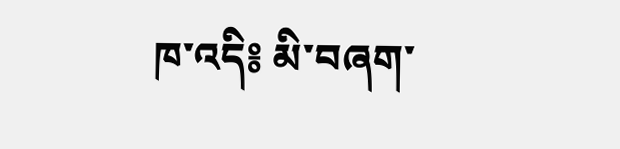ཁ་འདི༔ མི་བཞག་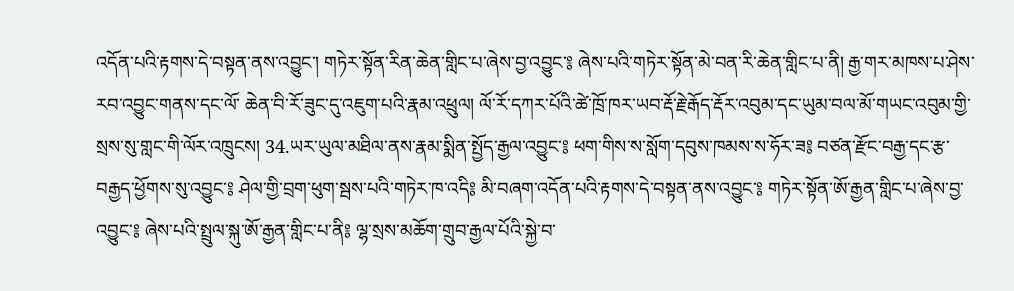འདོན་པའི་རྟགས་དེ་བསྟན་ནས་འབྱུང་། གཏེར་སྟོན་རིན་ཆེན་གླིང་པ་ཞེས་བྱ་འབྱུང་༔ ཞེས་པའི་གཏེར་སྟོན་མེ་བན་རི་ཆེན་གླིང་པ་ནི། རྒྱ་གར་མཁས་པ་ཤེས་རབ་འབྱུང་གནས་དང་ལོ་ ཆེན་བི་རོ་ཟུང་དུ་འཇུག་པའི་རྣམ་འཕྲུལ། ལོ་རོ་དཀར་པོའི་ཚེ་ཁྲོ་ཁར་ཡབ་རྡོ་རྗེ་རྒོད་རྡོར་འབུམ་དང་ཡུམ་བལ་མོ་གཡང་འབུམ་གྱི་སྲས་སུ་གླང་གི་ལོར་འཁྲུངས། 34.ཡར་ཡུལ་མཐིལ་ནས་རྣམ་སྨིན་སྤྱོད་རྒྱལ་འབྱུང་༔ ཕག་གིས་ས་སློག་དབུས་ཁམས་ས་ཧོར་ཟ༔ བཙན་རྫོང་བརྒྱ་དང་རྩ་བརྒྱད་ཕྱོགས་སུ་འབྱུང་༔ ཤེལ་གྱི་བྲག་ཕུག་སྦས་པའི་གཏེར་ཁ་འདི༔ མི་བཞག་འདོན་པའི་རྟགས་དེ་བསྟན་ནས་འབྱུང་༔ གཏེར་སྟོན་ཨོ་རྒྱན་གླིང་པ་ཞེས་བྱ་འབྱུང་༔ ཞེས་པའི་སྤྲུལ་སྐུ་ཨོ་རྒྱན་གླིང་པ་ནི༔ ལྷ་སྲས་མཆོག་གྲུབ་རྒྱལ་པོའི་སྐྱེ་བ་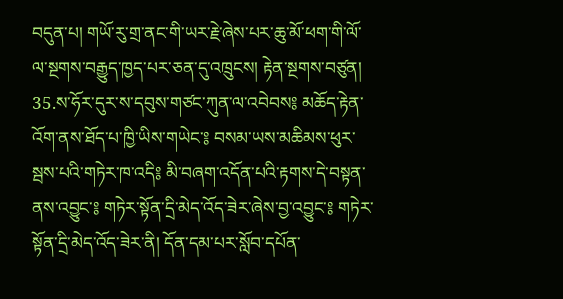བདུན་པ། གཡོ་རུ་གྲ་ནང་གི་ཡར་རྗེ་ཞེས་པར་ཆུ་མོ་ཕག་གི་ལོ་ལ་སྔགས་བརྒྱུད་ཁྱད་པར་ཅན་དུ་འཁྲུངས། རྟེན་སྔགས་བཙུན། 35.ས་ཧོར་དུར་ས་དབུས་གཙང་ཀུན་ལ་འབེབས༔ མཆོད་རྟེན་འོག་ནས་ཐོད་པ་ཁྱི་ཡིས་གཡེང་༔ བསམ་ཡས་མཆིམས་ཕུར་སྦས་པའི་གཏེར་ཁ་འདི༔ མི་བཞག་འདོན་པའི་རྟགས་དེ་བསྟན་ནས་འབྱུང་༔ གཏེར་སྟོན་དྲི་མེད་འོད་ཟེར་ཞེས་བྱ་འབྱུང་༔ གཏེར་སྟོན་དྲི་མེད་འོད་ཟེར་ནི། དོན་དམ་པར་སློབ་དཔོན་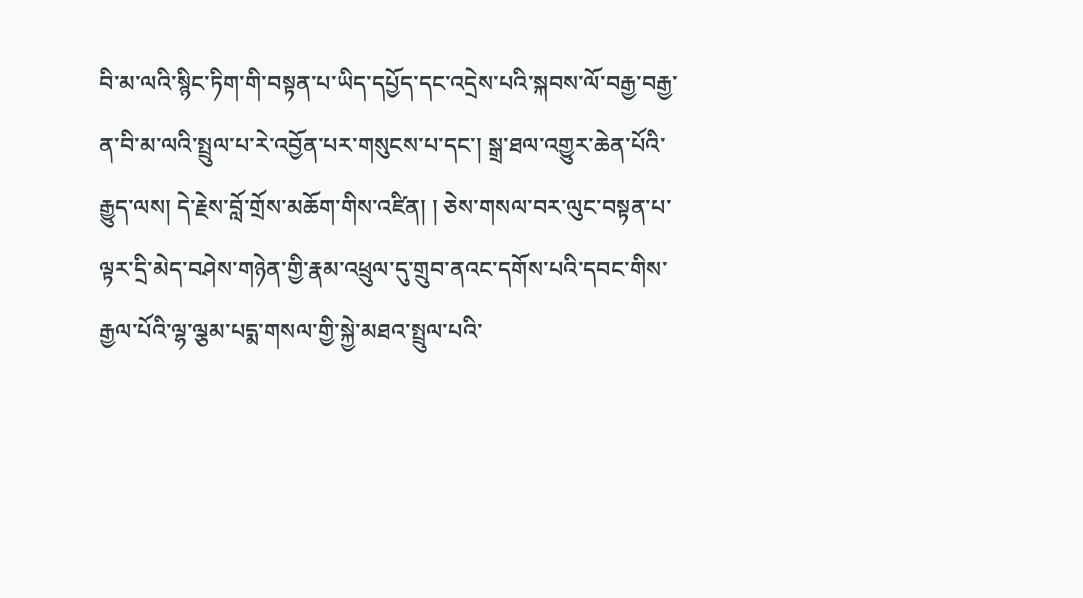བི་མ་ལའི་སྙིང་ཏིག་གི་བསྟན་པ་ཡིད་དཔྱོད་དང་འདྲེས་པའི་སྐབས་ལོ་བརྒྱ་བརྒྱ་ན་བི་མ་ལའི་སྤྲུལ་པ་རེ་འབྱོན་པར་གསུངས་པ་དང་། སྒྲ་ཐལ་འགྱུར་ཆེན་པོའི་རྒྱུད་ལས། དེ་རྗེས་བློ་གྲོས་མཆོག་གིས་འཛིན། ། ཅེས་གསལ་བར་ལུང་བསྟན་པ་ལྟར་དྲི་མེད་བཤེས་གཉེན་གྱི་རྣམ་འཕྲུལ་དུ་གྲུབ་ནའང་དགོས་པའི་དབང་གིས་རྒྱལ་པོའི་ལྷ་ལྕམ་པདྨ་གསལ་གྱི་སྐྱེ་མཐའ་སྤྲུལ་པའི་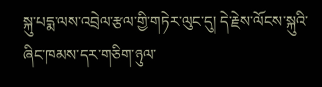སྐུ་པདྨ་ལས་འབྲེལ་རྩལ་གྱི་གཏེར་ལུང་དུ། དེ་རྗེས་ལོངས་སྐུའི་ཞིང་ཁམས་དར་གཅིག་ཉུལ་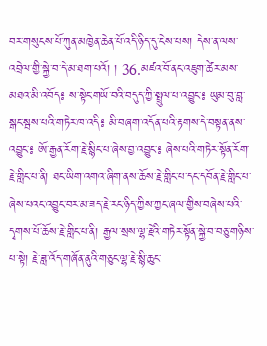བར་གསུངས་པོ་ཀུན་མཁྱེན་ཆེན་པོ་འདི་ཉིད་དུ་ངེས་པས། དེས་ན་ལས་འབྲེལ་གྱི་སྐྱེ་བ་དེ་མ་ཐག་པའོ། ། 36.མཛའ་བོ་ནང་འཇུག་ཚེར་མས་མཐའ་མི་འབོད༔ ས་སྟེང་གཡོ་བའི་བདུད་ཀྱི་སྤྲུལ་པ་འབྱུང་༔ ཡུམ་བུ་བླ་སྒང་སྦས་པའི་གཏེར་ཁ་འདི༔ མི་བཞག་འདོན་པའི་རྟགས་དེ་བསྟན་ནས་འབྱུང་༔ ཨོ་རྒྱན་རོག་རྗེ་སྙིང་པ་ཞེས་བྱ་འབྱུང་༔ ཞེས་པའི་གཏེར་སྟོན་རོག་རྗེ་གླིང་པ་ནི། ཐང་ཡིག་འགའ་ཞིག་ནས་ཆོས་རྗེ་གླིང་པ་དང་དབོན་རྗེ་གླིང་པ་ཞེས་པའང་འབྱུང་བར་མ་ཟད་རྗེ་རང་ཉིད་ཀྱིས་ཀྱང་ཞལ་གྱིས་བཞེས་པའི་དྭགས་པོ་ཆོས་རྗེ་གླིང་པ་ནི། རྒྱལ་སྲས་ལྷ་རྗེའི་གཏེར་སྟོན་སྐྱེ་བ་བཅུ་གཉིས་པ་སྟེ། རྗེ་ཟླ་འོད་གཞོན་ནུའི་གཅུང་ལྷ་རྗེ་སྙི་ཆུང་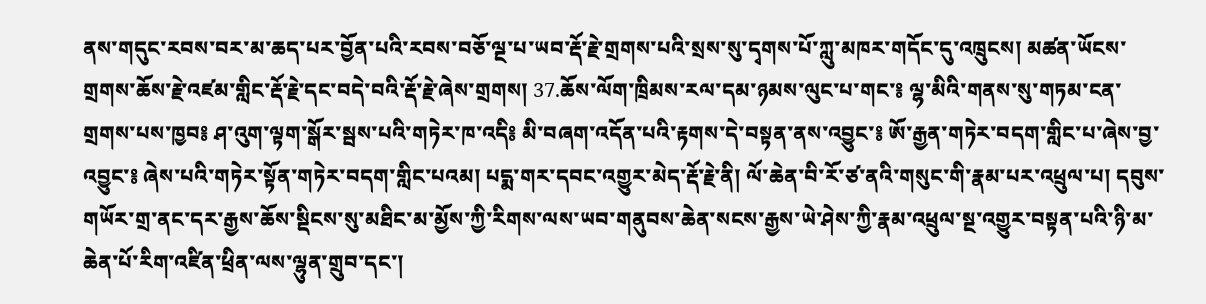ནས་གདུང་རབས་བར་མ་ཆད་པར་བྱོན་པའི་རབས་བཅོ་ལྔ་པ་ཡབ་རྡོ་རྗེ་གྲགས་པའི་སྲས་སུ་དྭགས་པོ་ཀླུ་མཁར་གདོང་དུ་འཁྲུངས། མཚན་ཡོངས་གྲགས་ཆོས་རྗེ་འཛམ་གླིང་རྡོ་རྗེ་དང་བདེ་བའི་རྡོ་རྗེ་ཞེས་གྲགས། 37.ཆོས་ལོག་ཁྲིམས་རལ་དམ་ཉམས་ལུང་པ་གང་༔ ལྷ་མིའི་གནས་སུ་གཏམ་ངན་གྲགས་པས་ཁྱབ༔ ཤ་འུག་ལྟག་སྒོར་སྦས་པའི་གཏེར་ཁ་འདི༔ མི་བཞག་འདོན་པའི་རྟགས་དེ་བསྟན་ནས་འབྱུང་༔ ཨོ་རྒྱན་གཏེར་བདག་གླིང་པ་ཞེས་བྱ་འབྱུང་༔ ཞེས་པའི་གཏེར་སྟོན་གཏེར་བདག་གླིང་པའམ། པདྨ་གར་དབང་འགྱུར་མེད་རྡོ་རྗེ་ནི། ལོ་ཆེན་བི་རོ་ཙ་ནའི་གསུང་གི་རྣམ་པར་འཕྲུལ་པ། དབུས་གཡོར་གྲ་ནང་དར་རྒྱས་ཆོས་སྡིངས་སུ་མཐིང་མ་མྱོས་ཀྱི་རིགས་ལས་ཡབ་གནུབས་ཆེན་སངས་རྒྱས་ཡེ་ཤེས་ཀྱི་རྣམ་འཕྲུལ་སྔ་འགྱུར་བསྟན་པའི་ཉི་མ་ཆེན་པོ་རིག་འཛིན་ཕྲིན་ལས་ལྷུན་གྲུབ་དང་།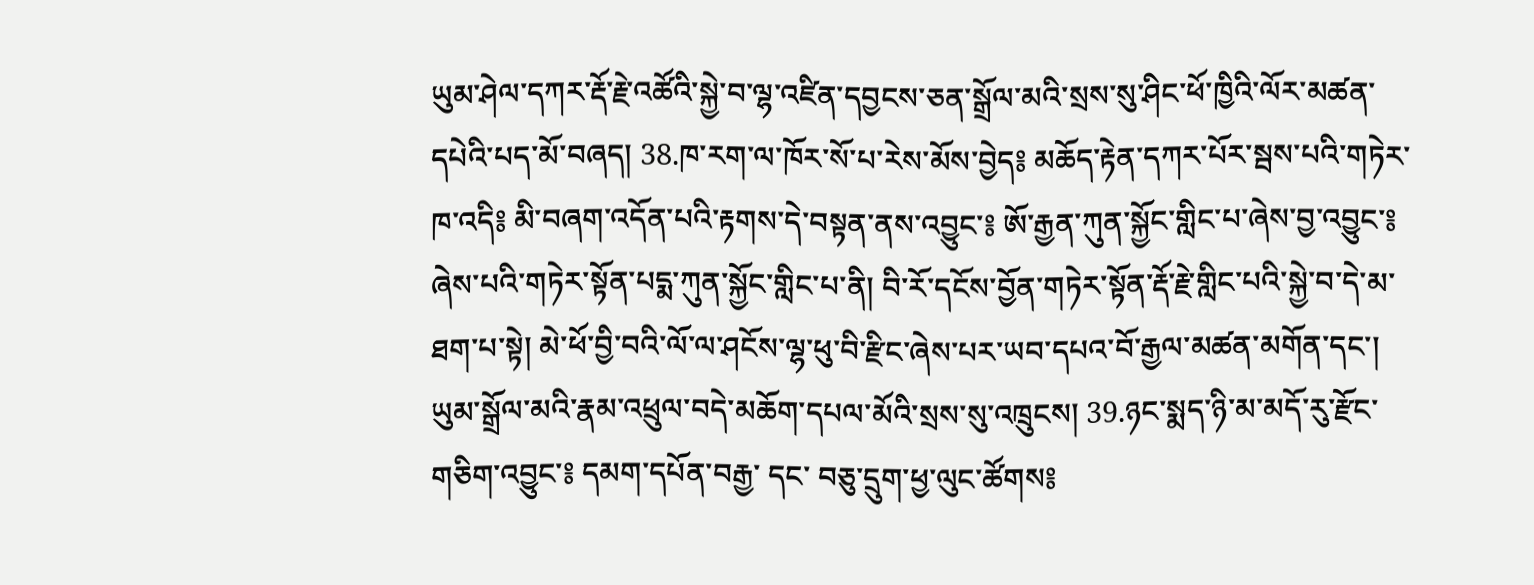ཡུམ་ཤེལ་དཀར་རྡོ་རྗེ་འཚོའི་སྐྱེ་བ་ལྷ་འཛིན་དབྱངས་ཅན་སྒྲོལ་མའི་སྲས་སུ་ཤིང་ཕོ་ཁྱིའི་ལོར་མཚན་དཔེའི་པད་མོ་བཞད། 38.ཁ་རག་ལ་ཁོར་སོ་པ་རེས་མོས་བྱེད༔ མཆོད་རྟེན་དཀར་པོར་སྦས་པའི་གཏེར་ཁ་འདི༔ མི་བཞག་འདོན་པའི་རྟགས་དེ་བསྟན་ནས་འབྱུང་༔ ཨོ་རྒྱན་ཀུན་སྐྱོང་གླིང་པ་ཞེས་བྱ་འབྱུང་༔ ཞེས་པའི་གཏེར་སྟོན་པདྨ་ཀུན་སྐྱོང་གླིང་པ་ནི། བི་རོ་དངོས་བྱོན་གཏེར་སྟོན་རྡོ་རྗེ་གླིང་པའི་སྐྱེ་བ་དེ་མ་ཐག་པ་སྟེ། མེ་ཕོ་བྱི་བའི་ལོ་ལ་ཤངོས་ལྷ་ཕུ་བི་རྫིང་ཞེས་པར་ཡབ་དཔའ་བོ་རྒྱལ་མཚན་མགོན་དང་། ཡུམ་སྒྲོལ་མའི་རྣམ་འཕྲུལ་བདེ་མཆོག་དཔལ་མོའི་སྲས་སུ་འཁྲུངས། 39.ཉང་སྨད་ཉི་མ་མདོ་རུ་རྫོང་གཅིག་འབྱུང་༔ དམག་དཔོན་བརྒྱ་ དང་ བཅུ་དྲུག་ཕྱ་ལུང་ཚོགས༔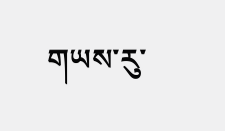གཡས་རུ་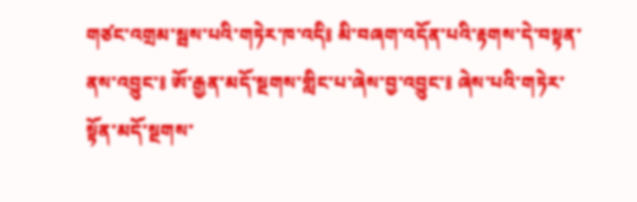གཙང་འགྲམ་སྦས་པའི་གཏེར་ཁ་འདི༔ མི་བཞག་འདོན་པའི་རྟགས་དེ་བསྟན་ནས་འབྱུང་༔ ཨོ་རྒྱན་མདོ་སྔགས་གླིང་པ་ཞེས་བྱ་འབྱུང་༔ ཞེས་པའི་གཏེར་སྟོན་མདོ་སྔགས་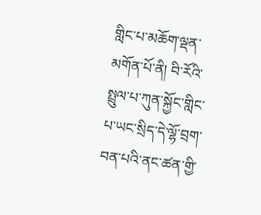གླིང་པ་མཆོག་ལྡན་མགོན་པོ་ནི། བི་རོའི་སྤྲུལ་པ་ཀུན་སྐྱོང་གླིང་པ་ཡང་སྲིད་དེ་ལྷོ་བྲག་བན་པའི་ནང་ཚན་གྱི་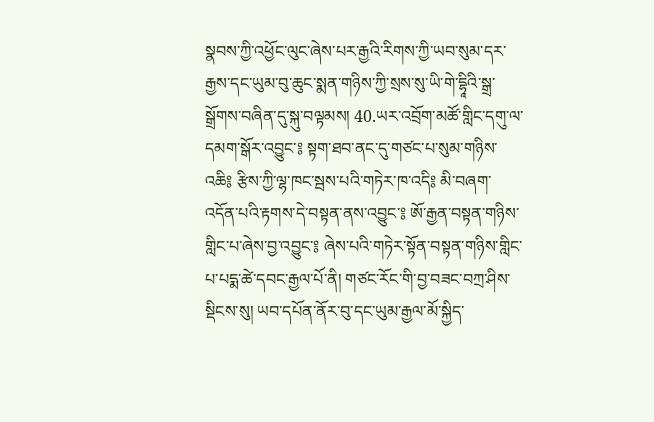སྣབས་ཀྱི་འཕྱོང་ལུང་ཞེས་པར་རྒྱའི་རིགས་ཀྱི་ཡབ་སུམ་དར་རྒྱས་དང་ཡུམ་བུ་ཆུང་སྨན་གཉིས་ཀྱི་སྲས་སུ་ཡི་གེ་དྷཱིའི་སྒྲ་སྒྲོགས་བཞིན་དུ་སྐུ་བལྟམས། 40.ཡར་འབྲོག་མཚོ་གླིང་དགུ་ལ་དམག་སྒོར་འབྱུང་༔ སྟག་ཐབ་ནང་དུ་གཙང་པ་སུམ་གཉིས་འཆི༔ རྩིས་ཀྱི་ལྷ་ཁང་སྦས་པའི་གཏེར་ཁ་འདི༔ མི་བཞག་འདོན་པའི་རྟགས་དེ་བསྟན་ནས་འབྱུང་༔ ཨོ་རྒྱན་བསྟན་གཉིས་གླིང་པ་ཞེས་བྱ་འབྱུང་༔ ཞེས་པའི་གཏེར་སྟོན་བསྟན་གཉིས་གླིང་པ་པདྨ་ཚེ་དབང་རྒྱལ་པོ་ནི། གཙང་རོང་གི་བྱ་བཟང་བཀྲ་ཤིས་སྡིངས་སུ། ཡབ་དཔོན་ནོར་བུ་དང་ཡུམ་རྒྱལ་མོ་སྐྱིད་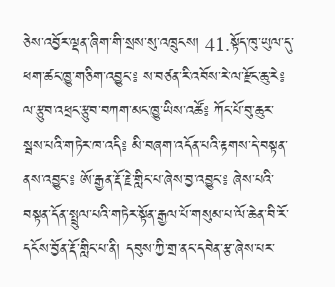ཅེས་འབྱོར་ལྡན་ཞིག་གི་སྲས་སུ་འཁྲུངས། 41.སྟོད་ཁུ་ཡུལ་དུ་ཕག་ཚང་ཁྱུ་གཅིག་འབྱུང་༔ ས་བཙན་རི་འབོས་རེ་ལ་རྫོང་ཆུ་རེ༔ ལ་རྩུབ་འཕྲང་རྩུབ་བཀག་མང་ཁྱུ་ཡིས་འཚོ༔ ཀོང་པོ་བུ་ཆུར་སྦས་པའི་གཏེར་ཁ་འདི༔ མི་བཞག་འདོན་པའི་རྟགས་དེ་བསྟན་ནས་འབྱུང་༔ ཨོ་རྒྱན་རྡོ་རྗེ་གླིང་པ་ཞེས་བྱ་འབྱུང་༔ ཞེས་པའི་བསྟན་དོན་སྤྲུལ་པའི་གཏེར་སྟོན་རྒྱལ་པོ་གསུམ་པ་ལོ་ཆེན་བི་རོ་དངོས་བྱོན་རྡོ་གླིང་པ་ནི། དབུས་ཀྱི་གྲ་ནང་དབེན་རྩ་ཞེས་པར་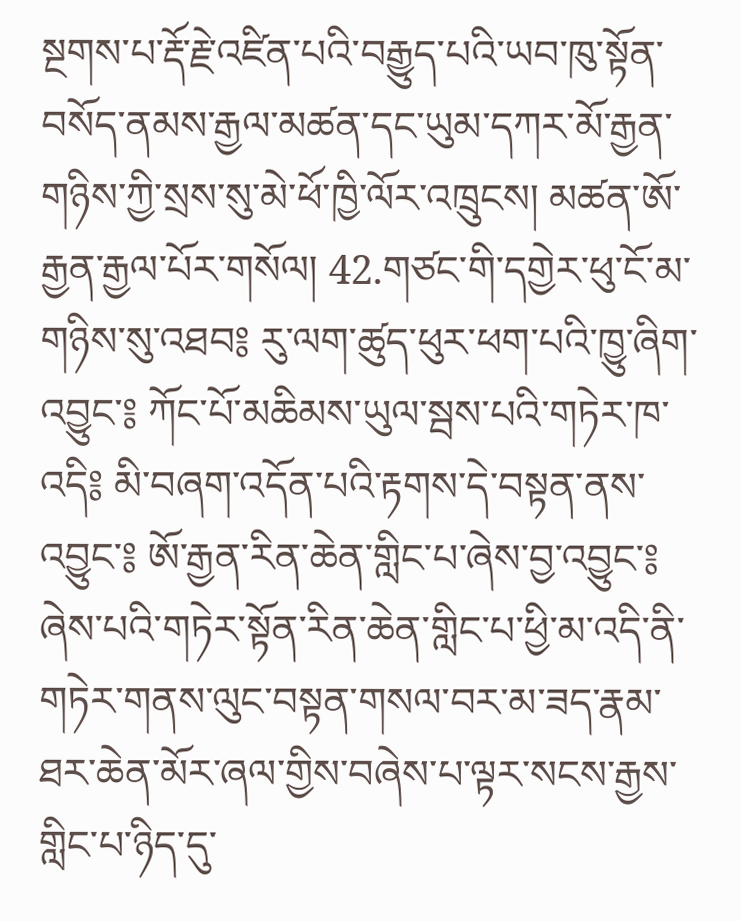སྔགས་པ་རྡོ་རྗེ་འཛིན་པའི་བརྒྱུད་པའི་ཡབ་ཁུ་སྟོན་བསོད་ནམས་རྒྱལ་མཚན་དང་ཡུམ་དཀར་མོ་རྒྱན་གཉིས་ཀྱི་སྲས་སུ་མེ་ཕོ་ཁྱི་ལོར་འཁྲུངས། མཚན་ཨོ་རྒྱན་རྒྱལ་པོར་གསོལ། 42.གཙང་གི་དགྱེར་ཕུ་ངོ་མ་གཉིས་སུ་འཐབ༔ རུ་ལག་ཚུད་ཕུར་ཕག་པའི་ཁྱུ་ཞིག་འབྱུང་༔ ཀོང་པོ་མཆིམས་ཡུལ་སྦས་པའི་གཏེར་ཁ་འདི༔ མི་བཞག་འདོན་པའི་རྟགས་དེ་བསྟན་ནས་འབྱུང་༔ ཨོ་རྒྱན་རིན་ཆེན་གླིང་པ་ཞེས་བྱ་འབྱུང་༔ ཞེས་པའི་གཏེར་སྟོན་རིན་ཆེན་གླིང་པ་ཕྱི་མ་འདི་ནི་གཏེར་གནས་ལུང་བསྟན་གསལ་བར་མ་ཟད་རྣམ་ཐར་ཆེན་མོར་ཞལ་གྱིས་བཞེས་པ་ལྟར་སངས་རྒྱས་གླིང་པ་ཉིད་དུ་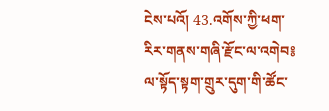ངེས་པའོ། 43.འགོས་ཀྱི་ཕག་རིར་གནས་གཞི་རྫོང་ལ་འགེབ༔ ལ་སྟོད་སྟག་གྲུར་དུག་གི་ཚོང་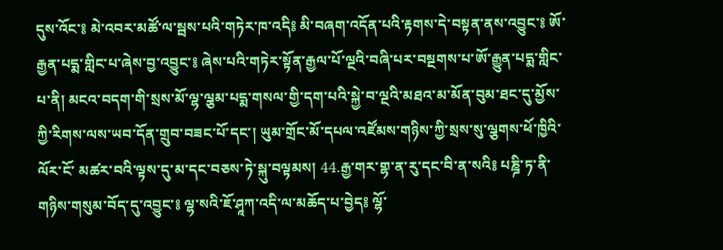དུས་འོང་༔ མེ་འབར་མཚོ་ལ་སྦས་པའི་གཏེར་ཁ་འདི༔ མི་བཞག་འདོན་པའི་རྟགས་དེ་བསྟན་ནས་འབྱུང་༔ ཨོ་རྒྱན་པདྨ་གླིང་པ་ཞེས་བྱ་འབྱུང་༔ ཞེས་པའི་གཏེར་སྟོན་རྒྱལ་པོ་ལྔའི་བཞི་པར་བསྔགས་པ་ཨོ་རྒྱུན་པདྨ་གླིང་པ་ནི། མངའ་བདག་གི་སྲས་མོ་ལྷ་ལྕམ་པདྨ་གསལ་གྱི་དག་པའི་སྐྱེ་བ་ལྔའི་མཐའ་མ་མོན་བུམ་ཐང་དུ་མྱོས་ཀྱི་རིགས་ལས་ཡབ་དོན་གྲུབ་བཟང་པོ་དང་། ཡུམ་གྲོང་མོ་དཔལ་འཛོམས་གཉིས་ཀྱི་སྲས་སུ་ལྕགས་ཕོ་ཁྱིའི་ལོར་ངོ་ མཚར་བའི་ལྟས་དུ་མ་དང་བཅས་ཏེ་སྐུ་བལྟམས། 44.རྒྱ་གར་གྷ་ན་རུ་དང་བི་ན་སའི༔ པཎྜི་ཏ་ནི་གཉིས་གསུམ་བོད་དུ་འབྱུང་༔ ལྷ་སའི་ཇོ་ཤཱཀ་འདི་ལ་མཆོད་པ་བྱེད༔ ལྷོ་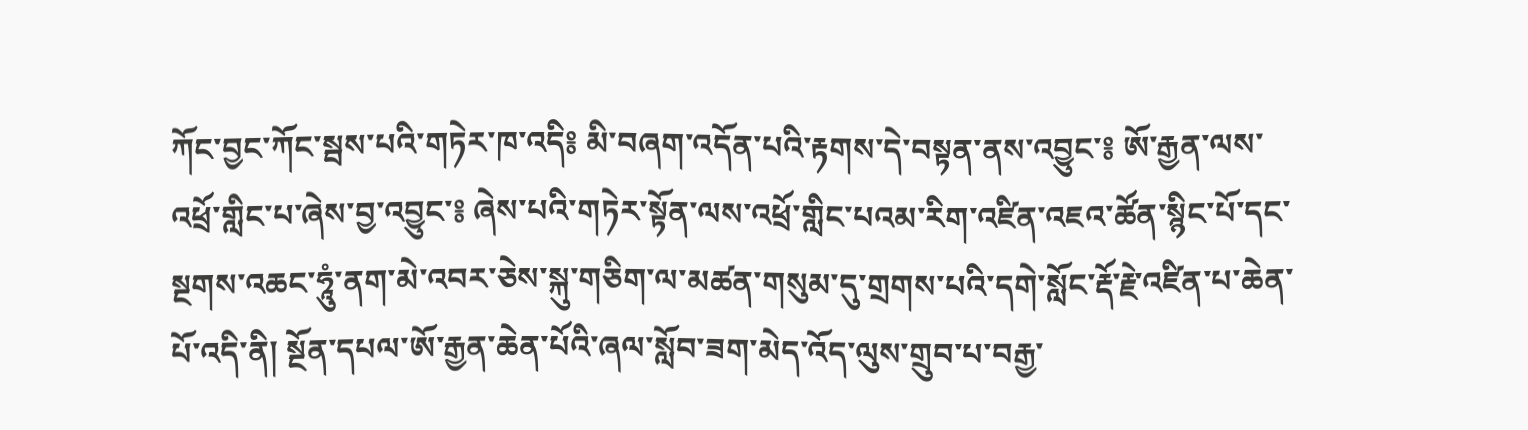ཀོང་བྱང་ཀོང་སྦས་པའི་གཏེར་ཁ་འདི༔ མི་བཞག་འདོན་པའི་རྟགས་དེ་བསྟན་ནས་འབྱུང་༔ ཨོ་རྒྱན་ལས་འཕྲོ་གླིང་པ་ཞེས་བྱ་འབྱུང་༔ ཞེས་པའི་གཏེར་སྟོན་ལས་འཕྲོ་གླིང་པའམ་རིག་འཛིན་འཇའ་ཚོན་སྙིང་པོ་དང་སྔགས་འཆང་ཧཱུཾ་ནག་མེ་འབར་ཅེས་སྐུ་གཅིག་ལ་མཚན་གསུམ་དུ་གྲགས་པའི་དགེ་སློང་རྡོ་རྗེ་འཛིན་པ་ཆེན་པོ་འདི་ནི། སྔོན་དཔལ་ཨོ་རྒྱན་ཆེན་པོའི་ཞལ་སློབ་ཟག་མེད་འོད་ལུས་གྲུབ་པ་བརྒྱ་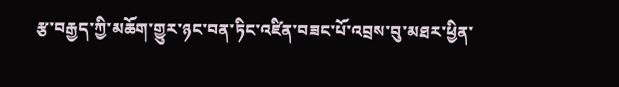རྩ་བརྒྱད་ཀྱི་མཆོག་གྱུར་ཉང་བན་ཏིང་འཛིན་བཟང་པོ་འབྲས་བུ་མཐར་ཕྱིན་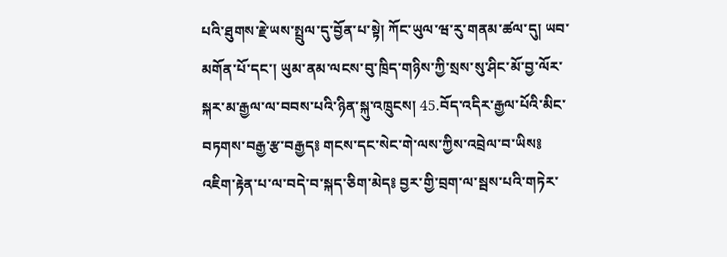པའི་ཐུགས་རྗེ་ཡས་སྤྲུལ་དུ་བྱོན་པ་སྟེ། ཀོང་ཡུལ་ཝ་རུ་གནམ་ཚལ་དུ། ཡབ་མགོན་པོ་དང་། ཡུམ་ནམ་ལངས་བུ་ཁྲིད་གཉིས་ཀྱི་སྲས་སུ་ཤིང་མོ་བྱ་ལོར་སྐར་མ་རྒྱལ་ལ་བབས་པའི་ཉིན་སྐུ་འཁྲུངས། 45.བོད་འདིར་རྒྱལ་པོའི་མིང་བཏགས་བརྒྱ་རྩ་བརྒྱད༔ གངས་དང་སེང་གེ་ལས་ཀྱིས་འབྲེལ་བ་ཡིས༔ འཇིག་རྟེན་པ་ལ་བདེ་བ་སྐད་ཅིག་མེད༔ བྱར་གྱི་བྲག་ལ་སྦས་པའི་གཏེར་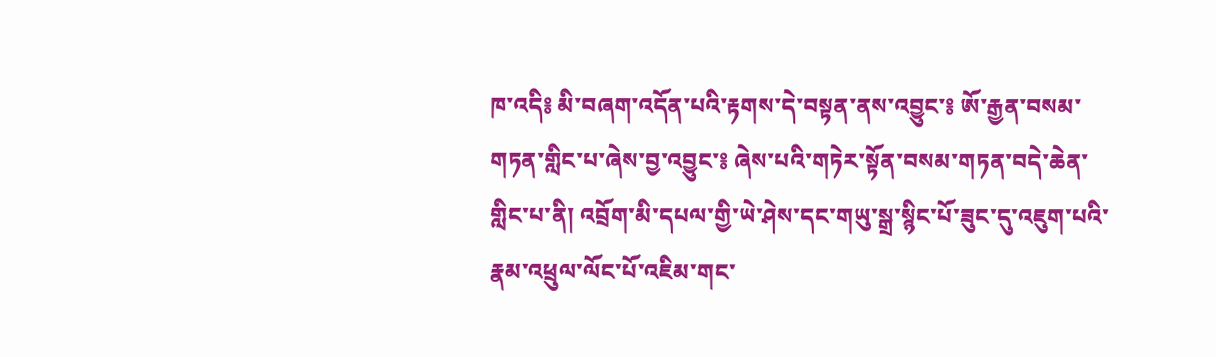ཁ་འདི༔ མི་བཞག་འདོན་པའི་རྟགས་དེ་བསྟན་ནས་འབྱུང་༔ ཨོ་རྒྱན་བསམ་གཏན་གླིང་པ་ཞེས་བྱ་འབྱུང་༔ ཞེས་པའི་གཏེར་སྟོན་བསམ་གཏན་བདེ་ཆེན་གླིང་པ་ནི། འབྲོག་མི་དཔལ་གྱི་ཡེ་ཤེས་དང་གཡུ་སྒྲ་སྙིང་པོ་ཟུང་དུ་འཇུག་པའི་རྣམ་འཕྲུལ་ལོང་པོ་འཇིམ་གང་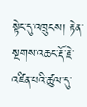སྟེང་དུ་འཁྲུངས། རྟེན་སྔགས་འཆང་རྡོ་རྗེ་འཛིན་པའི་ཚུལ་དུ་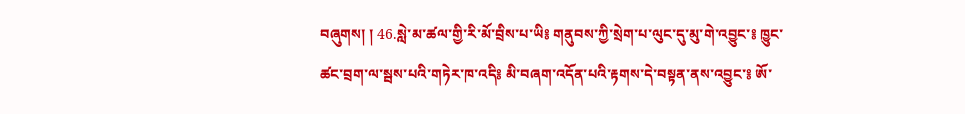བཞུགས། ། 46.སླེ་མ་ཚལ་གྱི་རི་མོ་བྲིས་པ་ཡི༔ གནུབས་ཀྱི་སྲེག་པ་ལུང་དུ་མུ་གེ་འབྱུང་༔ ཁྱུང་ཚང་བྲག་ལ་སྦས་པའི་གཏེར་ཁ་འདི༔ མི་བཞག་འདོན་པའི་རྟགས་དེ་བསྟན་ནས་འབྱུང་༔ ཨོ་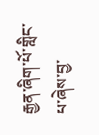རྒྱན་ཞིག་པོ་གླིང་པ་ཞེས་བྱ་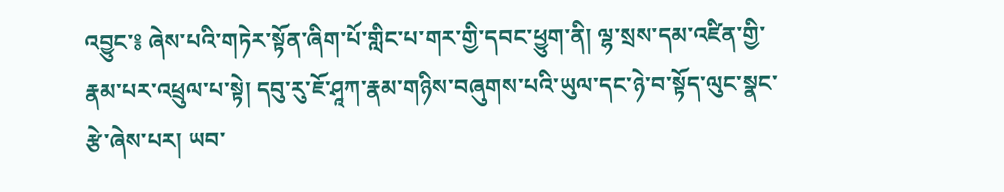འབྱུང་༔ ཞེས་པའི་གཏེར་སྟོན་ཞིག་པོ་གླིང་པ་གར་གྱི་དབང་ཕྱུག་ནི། ལྷ་སྲས་དམ་འཛིན་གྱི་རྣམ་པར་འཕྲུལ་པ་སྟེ། དབུ་རུ་ཇོ་ཤཱཀ་རྣམ་གཉིས་བཞུགས་པའི་ཡུལ་དང་ཉེ་བ་སྟོད་ལུང་སྣང་རྩེ་ཞེས་པར། ཡབ་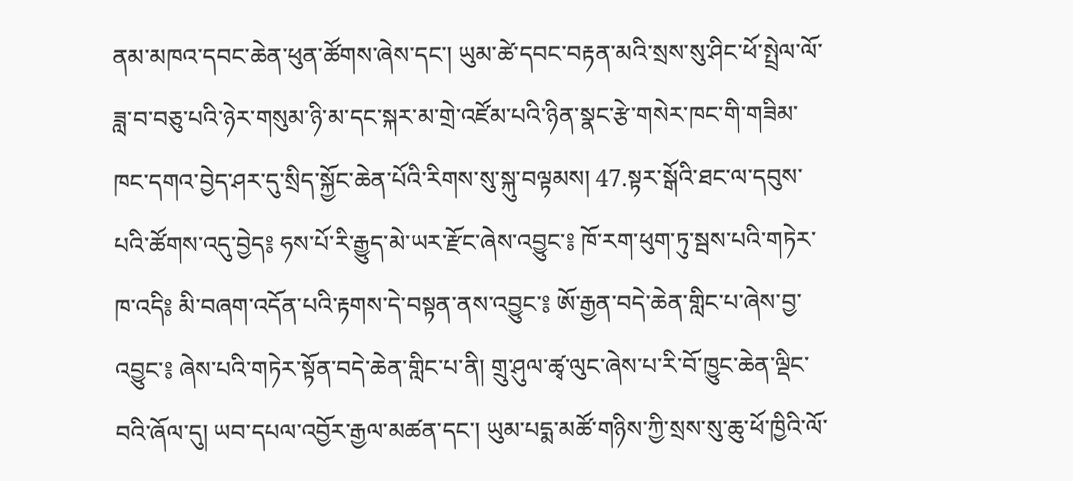ནམ་མཁའ་དབང་ཆེན་ཕུན་ཚོགས་ཞེས་དང་། ཡུམ་ཚེ་དབང་བརྟན་མའི་སྲས་སུ་ཤིང་ཕོ་སྤྲེལ་ལོ་ཟླ་བ་བཅུ་པའི་ཉེར་གསུམ་ཉི་མ་དང་སྐར་མ་གྲེ་འཛོམ་པའི་ཉིན་སྣང་རྩེ་གསེར་ཁང་གི་གཟིམ་ཁང་དགའ་བྱེད་ཤར་དུ་སྲིད་སྐྱོང་ཆེན་པོའི་རིགས་སུ་སྐུ་བལྟམས། 47.སྟར་སྒོའི་ཐང་ལ་དབུས་པའི་ཚོགས་འདུ་བྱེད༔ ཧས་པོ་རི་རྒྱུད་མེ་ཡར་རྫོང་ཞེས་འབྱུང་༔ ཁོ་རག་ཕུག་ཏུ་སྦས་པའི་གཏེར་ཁ་འདི༔ མི་བཞག་འདོན་པའི་རྟགས་དེ་བསྟན་ནས་འབྱུང་༔ ཨོ་རྒྱན་བདེ་ཆེན་གླིང་པ་ཞེས་བྱ་འབྱུང་༔ ཞེས་པའི་གཏེར་སྟོན་བདེ་ཆེན་གླིང་པ་ནི། གྲུ་ཤུལ་ཚྭ་ལུང་ཞེས་པ་རི་བོ་ཁྱུང་ཆེན་ལྡིང་བའི་ཞོལ་དུ། ཡབ་དཔལ་འབྱོར་རྒྱལ་མཚན་དང་། ཡུམ་པདྨ་མཚོ་གཉིས་ཀྱི་སྲས་སུ་ཆུ་ཕོ་ཁྱིའི་ལོ་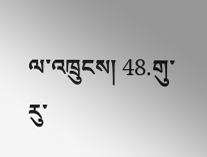ལ་འཁྲུངས། 48.གུ་རུ་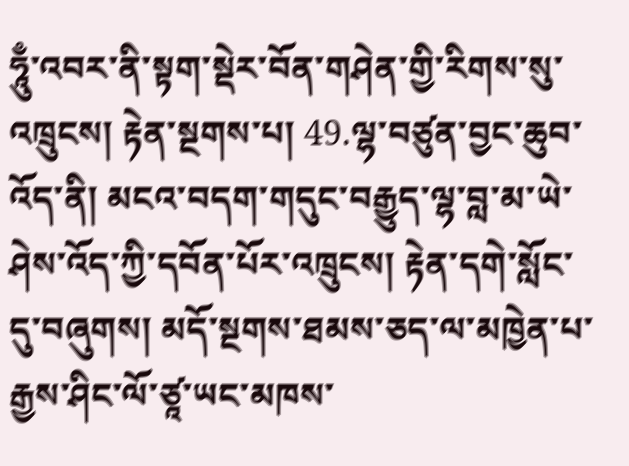ཧཱུྃ་འབར་ནི་སྟག་སྡེར་བོན་གཤེན་གྱི་རིགས་སུ་འཁྲུངས། རྟེན་སྔགས་པ། 49.ལྷ་བཙུན་བྱང་ཆུབ་འོད་ནི། མངའ་བདག་གདུང་བརྒྱུད་ལྷ་བླ་མ་ཡེ་ཤེས་འོད་ཀྱི་དབོན་པོར་འཁྲུངས། རྟེན་དགེ་སློང་དུ་བཞུགས། མདོ་སྔགས་ཐམས་ཅད་ལ་མཁྱེན་པ་རྒྱས་ཤིང་ལོ་ཙཱ་ཡང་མཁས་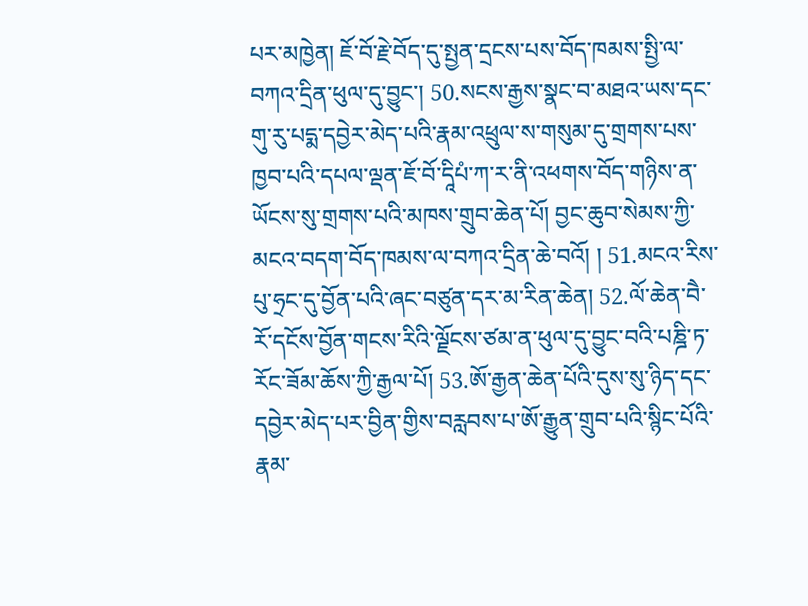པར་མཁྱེན། ཇོ་བོ་རྗེ་བོད་དུ་སྤྱན་དྲངས་པས་བོད་ཁམས་སྤྱི་ལ་བཀའ་དྲིན་ཕུལ་དུ་བྱུང་། 50.སངས་རྒྱས་སྣང་བ་མཐའ་ཡས་དང་གུ་རུ་པདྨ་དབྱེར་མེད་པའི་རྣམ་འཕྲུལ་ས་གསུམ་དུ་གྲགས་པས་ཁྱབ་པའི་དཔལ་ལྡན་ཇོ་བོ་དཱིཔཾ་ཀ་ར་ནི་འཕགས་བོད་གཉིས་ན་ཡོངས་སུ་གྲགས་པའི་མཁས་གྲུབ་ཆེན་པོ། བྱང་ཆུབ་སེམས་ཀྱི་མངའ་བདག་བོད་ཁམས་ལ་བཀའ་དྲིན་ཆེ་བའོ། ། 51.མངའ་རིས་པུ་ཧྲང་དུ་བྱོན་པའི་ཞང་བཙུན་དར་མ་རིན་ཆེན། 52.ལོ་ཆེན་བཻ་རོ་དངོས་བྱོན་གངས་རིའི་ལྗོངས་ཙམ་ན་ཕུལ་དུ་བྱུང་བའི་པཎྜི་ཏ་རོང་ཟོམ་ཆོས་ཀྱི་རྒྱལ་པོ། 53.ཨོ་རྒྱན་ཆེན་པོའི་དུས་སུ་ཉིད་དང་དབྱེར་མེད་པར་བྱིན་གྱིས་བརླབས་པ་ཨོ་རྒྱུན་གྲུབ་པའི་སྙིང་པོའི་རྣམ་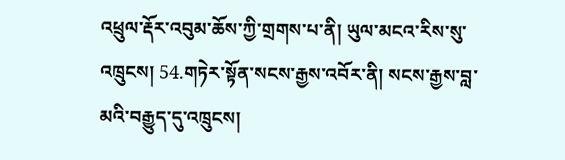འཕྲུལ་རྡོར་འབུམ་ཆོས་ཀྱི་གྲགས་པ་ནི། ཡུལ་མངའ་རིས་སུ་འཁྲུངས། 54.གཏེར་སྟོན་སངས་རྒྱས་འབོར་ནི། སངས་རྒྱས་བླ་མའི་བརྒྱུད་དུ་འཁྲུངས།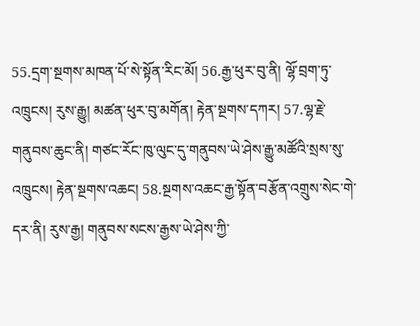55.དྲག་སྔགས་མཁན་པོ་སེ་སྟོན་རིང་མོ། 56.རྒྱ་ཕུར་བུ་ནི། ལྷོ་བྲག་ཏུ་འཁྲུངས། རུས་རྒྱུ། མཚན་ཕུར་བུ་མགོན། རྟེན་སྔགས་དཀར། 57.ལྷ་རྗེ་གནུབས་ཆུང་ནི། གཙང་རོང་ཁུ་ལུང་དུ་གནུབས་ཡེ་ཤེས་རྒྱུ་མཚོའི་སྲས་སུ་འཁྲུངས། རྟེན་སྔགས་འཆང། 58.སྔགས་འཆང་རྒྱ་སྟོན་བརྩོན་འགྲུས་སེང་གེ་དར་ནི། རུས་རྒྱ། གནུབས་སངས་རྒྱས་ཡེ་ཤེས་ཀྱི་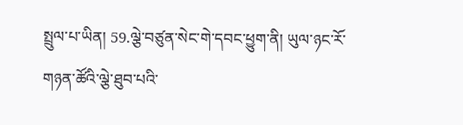སྤྲུལ་པ་ཡིན། 59.ལྕེ་བཙུན་སེང་གེ་དབང་ཕྱུག་ནི། ཡུལ་ཉང་རོ་གཉན་ཚོའི་ལྕེ་ཐུབ་པའི་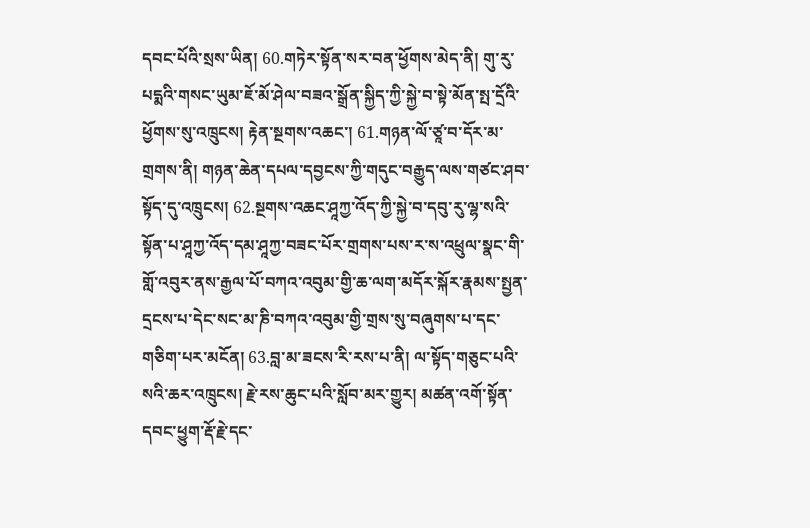དབང་པོའི་སྲས་ཡིན། 60.གཏེར་སྟོན་སར་བན་ཕྱོགས་མེད་ནི། གུ་རུ་པདྨའི་གསང་ཡུམ་ཇོ་མོ་ཤེལ་བཟའ་སྒྲོན་སྐྱིད་ཀྱི་སྐྱེ་བ་སྟེ་མོན་སྤ་དྲོའི་ཕྱོགས་སུ་འཁྲུངས། རྟེན་སྔགས་འཆང་། 61.གཉན་ལོ་ཙཱ་བ་དོར་མ་གྲགས་ནི། གཉན་ཆེན་དཔལ་དབྱངས་ཀྱི་གདུང་བརྒྱུད་ལས་གཙང་ཤབ་སྟོད་དུ་འཁྲུངས། 62.སྔགས་འཆང་ཤཱཀྱ་འོད་ཀྱི་སྐྱེ་བ་དབུ་རུ་ལྷ་སའི་སྟོན་པ་ཤཱཀྱ་འོད་དམ་ཤཱཀྱ་བཟང་པོར་གྲགས་པས་ར་ས་འཕྲུལ་སྣང་གི་གློ་འབུར་ནས་རྒྱལ་པོ་བཀའ་འབུམ་གྱི་ཆ་ལག་མདོར་སྐོར་རྣམས་སྤྱན་དྲངས་པ་དེང་སང་མ་ཎི་བཀའ་འབུམ་གྱི་གྲས་སུ་བཞུགས་པ་དང་གཅིག་པར་མངོན། 63.བླ་མ་ཟངས་རི་རས་པ་ནི། ལ་སྟོད་གཅུང་པའི་སའི་ཆར་འཁྲུངས། རྗེ་རས་ཆུང་པའི་སློབ་མར་གྱུར། མཚན་འགོ་སྟོན་དབང་ཕྱུག་རྡོ་རྗེ་དང་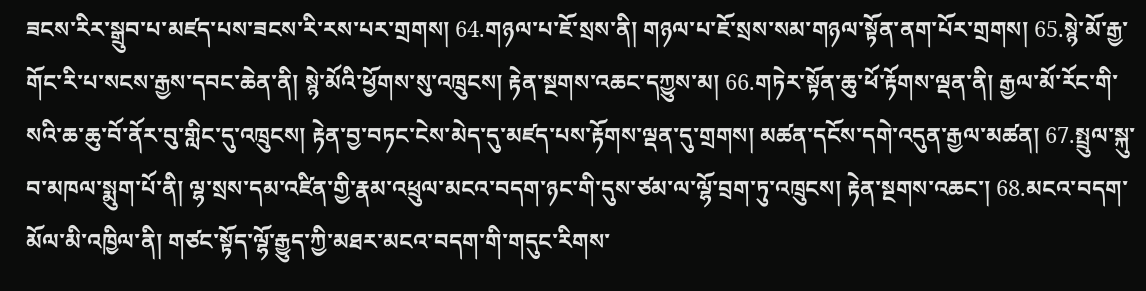ཟངས་རིར་སྒྲུབ་པ་མཛད་པས་ཟངས་རི་རས་པར་གྲགས། 64.གཉལ་པ་ཇོ་སྲས་ནི། གཉལ་པ་ཇོ་སྲས་སམ་གཉལ་སྟོན་ནག་པོར་གྲགས། 65.སྙེ་མོ་རྒྱ་གོང་རི་པ་སངས་རྒྱས་དབང་ཆེན་ནི། སྙེ་མོའི་ཕྱོགས་སུ་འཁྲུངས། རྟེན་སྔགས་འཆང་དཀྱུས་མ། 66.གཏེར་སྟོན་ཆུ་ཕོ་རྟོགས་ལྡན་ནི། རྒྱལ་མོ་རོང་གི་སའི་ཆ་ཆུ་བོ་ནོར་བུ་གླིང་དུ་འཁྲུངས། རྟེན་བྱ་བཏང་ངེས་མེད་དུ་མཛད་པས་རྟོགས་ལྡན་དུ་གྲགས། མཚན་དངོས་དགེ་འདུན་རྒྱལ་མཚན། 67.སྤྲུལ་སྐུ་བ་མཁལ་སྨུག་པོ་ནི། ལྷ་སྲས་དམ་འཛིན་གྱི་རྣམ་འཕྲུལ་མངའ་བདག་ཉང་གི་དུས་ཙམ་ལ་ལྷོ་བྲག་ཏུ་འཁྲུངས། རྟེན་སྔགས་འཆང་། 68.མངའ་བདག་མོལ་མི་འཁྱིལ་ནི། གཙང་སྟོད་ལྷོ་རྒྱུད་ཀྱི་མཐར་མངའ་བདག་གི་གདུང་རིགས་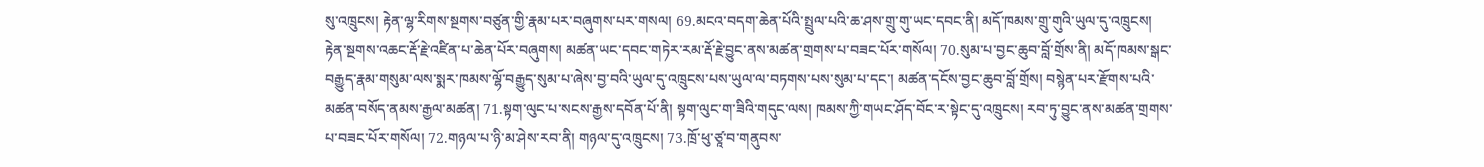སུ་འཁྲུངས། རྟེན་ལྷ་རིགས་སྔགས་བཙུན་གྱི་རྣམ་པར་བཞུགས་པར་གསལ། 69.མངའ་བདག་ཆེན་པོའི་སྤྲུལ་པའི་ཆ་ཤས་གྲུ་གུ་ཡང་དབང་ནི། མདོ་ཁམས་གྲུ་གུའི་ཡུལ་དུ་འཁྲུངས། རྟེན་སྔགས་འཆང་རྡོ་རྗེ་འཛིན་པ་ཆེན་པོར་བཞུགས། མཚན་ཡང་དབང་གཏེར་རམ་རྡོ་རྗེ་བྱུང་ནས་མཚན་གྲགས་པ་བཟང་པོར་གསོལ། 70.སུམ་པ་བྱང་ཆུབ་བློ་གྲོས་ནི། མདོ་ཁམས་སྒང་བརྒྱུད་རྣམ་གསུམ་ལས་སྨར་ཁམས་ལྷོ་བརྒྱུད་སུམ་པ་ཞེས་བྱ་བའི་ཡུལ་དུ་འཁྲུངས་པས་ཡུལ་ལ་བཏགས་པས་སུམ་པ་དང་། མཚན་དངོས་བྱང་ཆུབ་བློ་གྲོས། བསྙེན་པར་རྫོགས་པའི་མཚན་བསོད་ནམས་རྒྱལ་མཚན། 71.སྟག་ལུང་པ་སངས་རྒྱས་དབོན་པོ་ནི། སྟག་ལུང་ག་ཟིའི་གདུང་ལས། ཁམས་ཀྱི་གཡང་ཤོད་བོང་ར་སྟེང་དུ་འཁྲུངས། རབ་ཏུ་བྱུང་ནས་མཚན་གྲགས་པ་བཟང་པོར་གསོལ། 72.གཉལ་པ་ཉི་མ་ཤེས་རབ་ནི། གཉལ་དུ་འཁྲུངས། 73.ཁྲོ་ཕུ་ཙཱ་བ་གནུབས་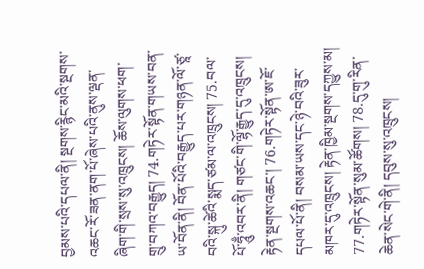བྱམས་པའི་དཔལ་ནི། སྔགས་རྙིང་མའི་སྔགས་འཆང་རོ་ཟན་ནག་པོ་ཞེས་པའི་ནུས་ལྡན་ཞིག་གི་སྲས་སུ་འཁྲུངས། ཆོས་ལུགས་ཕག་གྲུ་བཀའ་བརྒྱུད། 74.གཏེར་སྟོན་གཡས་བན་ཡ་བོན་ནི། བོན་པོའི་བརྒྱུད་པར་གཉན་ལོ་ཙཱ་བའི་སྐུ་ཚེའི་སྨད་ཙམ་ལ་འཁྲུངས། 75.བལ་པོ་ཧཱུྃ་འབར་ནི། གཙང་གི་ལྷོ་རྒྱུད་དུ་འཁྲུངས། རྟེན་སྔགས་འཆང་། 76.གཏེར་སྟོན་ཨ་ཇོ་དཔལ་པོ་ནི། བསམ་ཡས་དང་ཉེ་བའི་ཟུར་མཁར་དུ་འཁྲུངས། རྟེན་ཁྱིམ་སྔགས་དཀྱུས་མ། 77.གཏེར་སྟོན་སུམ་ཚོགས། 78.དུ་གུ་རིན་ཆེན་སེང་གེ་ནི། དབུས་སུ་འཁྲུངས།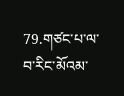79.གཙང་པ་ལ་བ་རིང་མོའམ་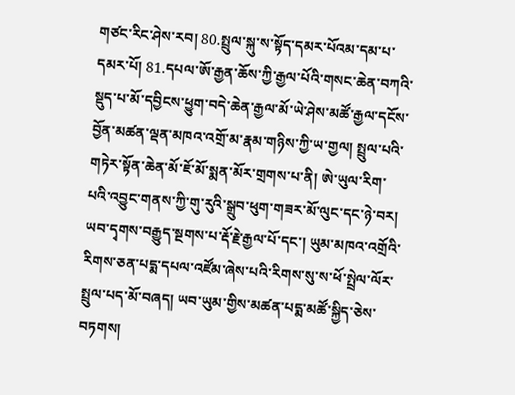གཙང་རིང་ཤེས་རབ། 80.སྤྲུལ་སྐུ་ས་སྟོད་དམར་པོའམ་དམ་པ་དམར་པོ། 81.དཔལ་ཨོ་རྒྱན་ཆོས་ཀྱི་རྒྱལ་པོའི་གསང་ཆེན་བཀའི་སྡུད་པ་མོ་དབྱིངས་ཕྱུག་བདེ་ཆེན་རྒྱལ་མོ་ཡེ་ཤེས་མཚོ་རྒྱལ་དངོས་བྱོན་མཚན་ལྡན་མཁའ་འགྲོ་མ་རྣམ་གཉིས་ཀྱི་ཡ་གྱལ། སྤྲུལ་པའི་གཏེར་སྟོན་ཆེན་མོ་ཇོ་མོ་སྨན་མོར་གྲགས་པ་ནི། ཨེ་ཡུལ་རིག་པའི་འབྱུང་གནས་ཀྱི་གུ་རུའི་སྒྲུབ་ཕུག་གཟར་མོ་ལུང་དང་ཉེ་བར། ཡབ་དྭགས་བརྒྱུད་སྔགས་པ་རྡོ་རྗེ་རྒྱལ་པོ་དང་། ཡུམ་མཁའ་འགྲོའི་རིགས་ཅན་པདྨ་དཔལ་འཛོམ་ཞེས་པའི་རིགས་སུ་ས་ཕོ་སྤྲེལ་ལོར་སྤྲུལ་པད་མོ་བཞད། ཡབ་ཡུམ་གྱིས་མཚན་པདྨ་མཚོ་སྐྱིད་ཅེས་བཏགས།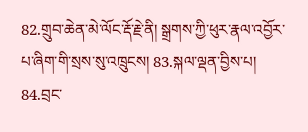82.གྲུབ་ཆེན་མེ་ལོང་རྡོ་རྗེ་ནི། སྒྲགས་ཀྱི་ཕུར་རྣལ་འབྱོར་པ་ཞིག་གི་སྲས་སུ་འཁྲུངས། 83.སྐལ་ལྡན་བྱིས་པ། 84.བྲང་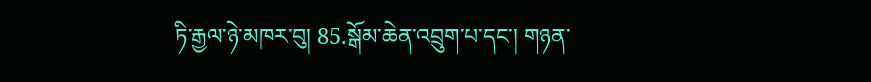ཏི་རྒྱལ་ཉེ་མཁར་བུ། 85.སྒོམ་ཆེན་འབྲུག་པ་དང་། གཉན་